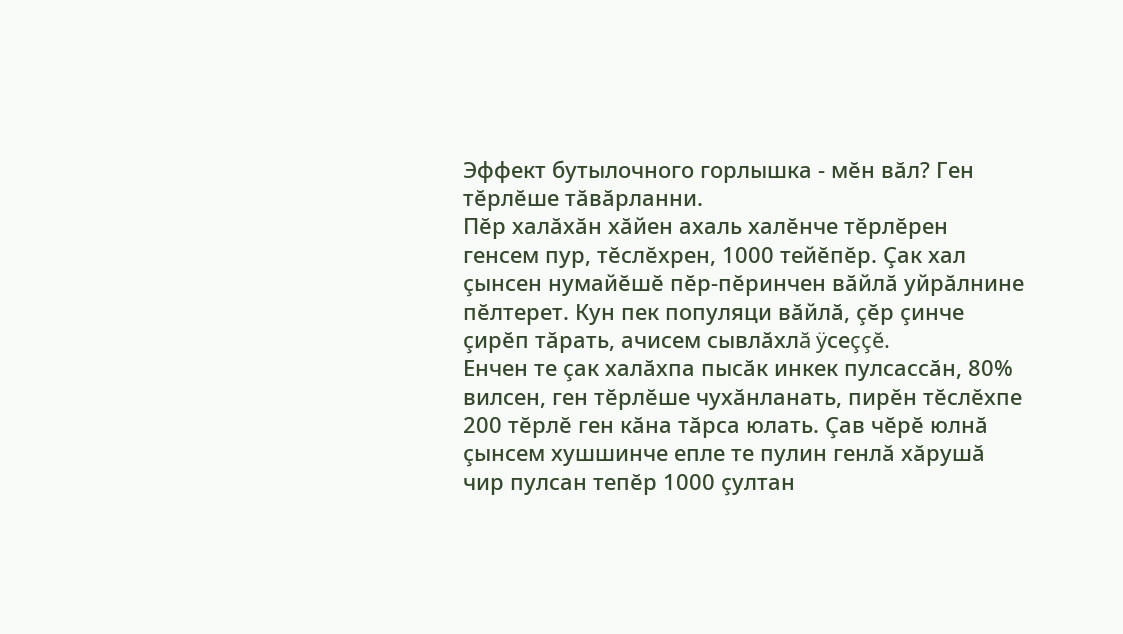Эффект бутылочного горлышка - мĕн вăл? Ген тĕрлĕше тăвăрланни.
Пĕр халăхăн хăйен ахаль халĕнче тĕрлĕрен генсем пур, тĕслĕхрен, 1000 тейĕпĕр. Çак хал çынсен нумайĕшĕ пĕр-пĕринчен вăйлă уйрăлнине пĕлтерет. Кун пек популяци вăйлă, çĕр çинче çирĕп тăрать, ачисем сывлăхлă ÿсеççĕ.
Енчен те çак халăхпа пысăк инкек пулсассăн, 80% вилсен, ген тĕрлĕше чухăнланать, пирĕн тĕслĕхпе 200 тĕрлĕ ген кăна тăрса юлать. Çав чĕрĕ юлнă çынсем хушшинче епле те пулин генлă хăрушă чир пулсан тепĕр 1000 çултан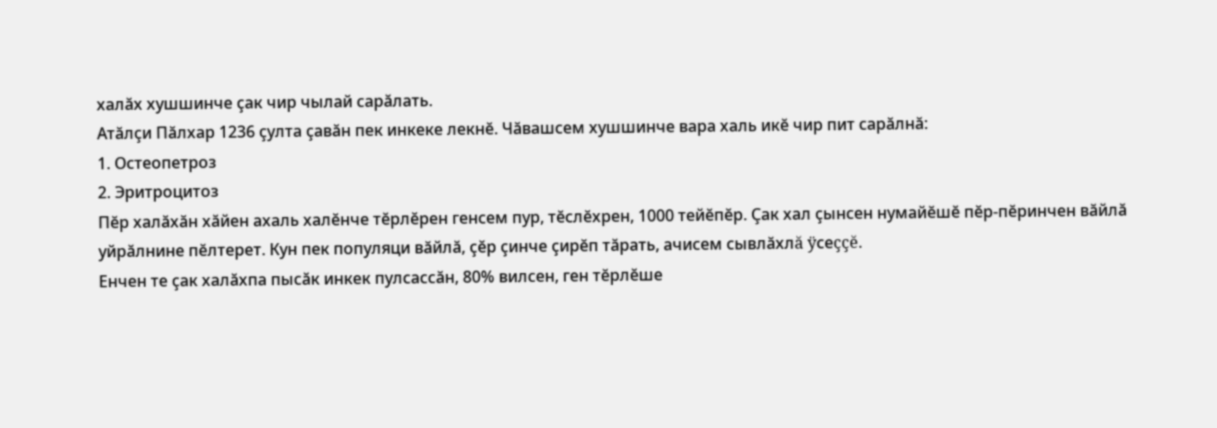халăх хушшинче çак чир чылай сарăлать.
Атăлçи Пăлхар 1236 çулта çавăн пек инкеке лекнĕ. Чăвашсем хушшинче вара халь икĕ чир пит сарăлнă:
1. Остеопетроз
2. Эритроцитоз
Пĕр халăхăн хăйен ахаль халĕнче тĕрлĕрен генсем пур, тĕслĕхрен, 1000 тейĕпĕр. Çак хал çынсен нумайĕшĕ пĕр-пĕринчен вăйлă уйрăлнине пĕлтерет. Кун пек популяци вăйлă, çĕр çинче çирĕп тăрать, ачисем сывлăхлă ÿсеççĕ.
Енчен те çак халăхпа пысăк инкек пулсассăн, 80% вилсен, ген тĕрлĕше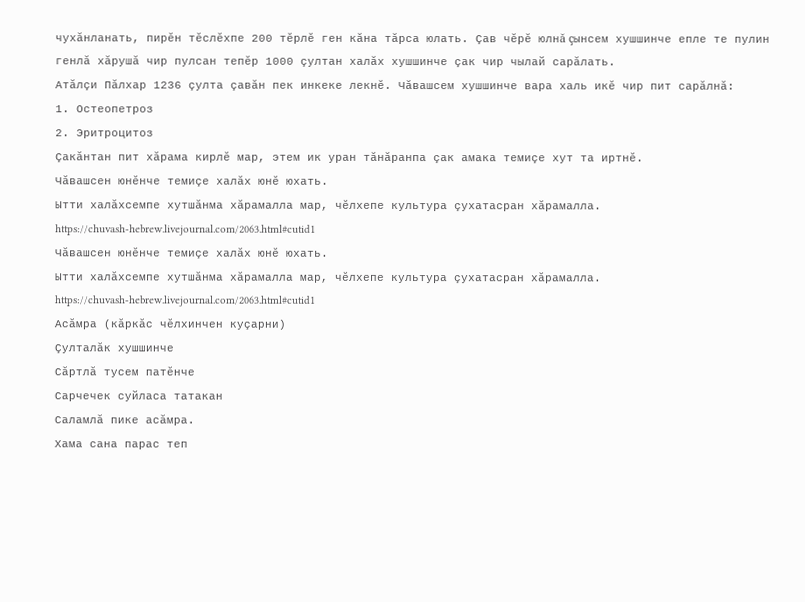чухăнланать, пирĕн тĕслĕхпе 200 тĕрлĕ ген кăна тăрса юлать. Çав чĕрĕ юлнă çынсем хушшинче епле те пулин генлă хăрушă чир пулсан тепĕр 1000 çултан халăх хушшинче çак чир чылай сарăлать.
Атăлçи Пăлхар 1236 çулта çавăн пек инкеке лекнĕ. Чăвашсем хушшинче вара халь икĕ чир пит сарăлнă:
1. Остеопетроз
2. Эритроцитоз
Çакăнтан пит хăрама кирлĕ мар, этем ик уран тăнăранпа çак амака темиçе хут та иртнĕ.
Чăвашсен юнĕнче темиçе халăх юнĕ юхать.
Ытти халăхсемпе хутшăнма хăрамалла мар, чĕлхепе культура çухатасран хăрамалла.
https://chuvash-hebrew.livejournal.com/2063.html#cutid1
Чăвашсен юнĕнче темиçе халăх юнĕ юхать.
Ытти халăхсемпе хутшăнма хăрамалла мар, чĕлхепе культура çухатасран хăрамалла.
https://chuvash-hebrew.livejournal.com/2063.html#cutid1
Асăмра (кăркăс чĕлхинчен куçарни)
Çулталăк хушшинче
Сăртлă тусем патĕнче
Сарчечек суйласа татакан
Саламлă пике асăмра.
Хама сана парас теп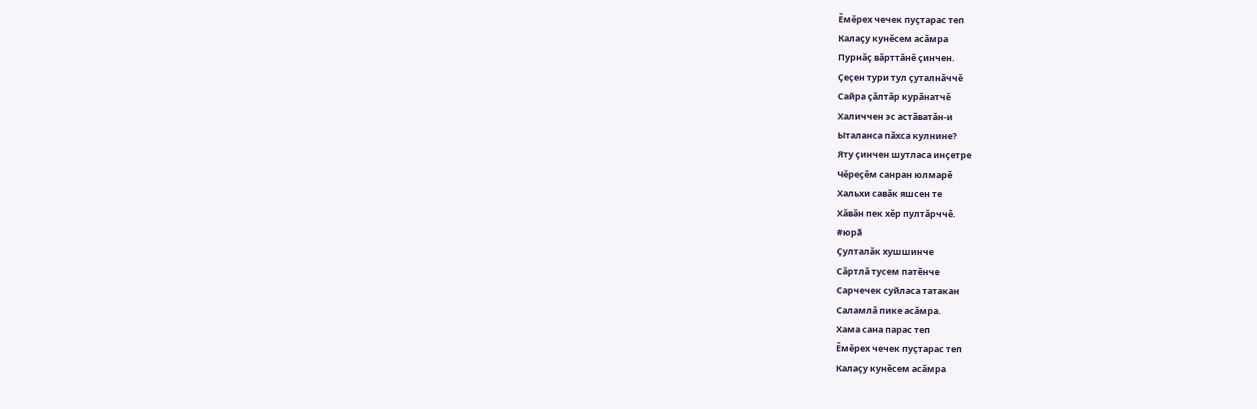Ĕмĕрех чечек пуçтарас теп
Калаçу кунĕсем асăмра
Пурнăç вăрттăнĕ çинчен.
Çеçен тури тул çуталнăччĕ
Сайра çăлтăр курăнатчĕ
Халиччен эс астăватăн-и
Ыталанса пăхса кулнине?
Яту çинчен шутласа инçетре
Чĕреçĕм санран юлмарĕ
Хальхи савăк яшсен те
Хăвăн пек хĕр пултăрччĕ.
#юрӑ
Çулталăк хушшинче
Сăртлă тусем патĕнче
Сарчечек суйласа татакан
Саламлă пике асăмра.
Хама сана парас теп
Ĕмĕрех чечек пуçтарас теп
Калаçу кунĕсем асăмра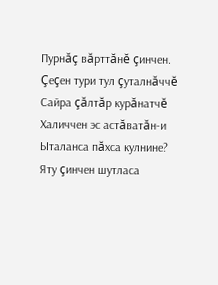Пурнăç вăрттăнĕ çинчен.
Çеçен тури тул çуталнăччĕ
Сайра çăлтăр курăнатчĕ
Халиччен эс астăватăн-и
Ыталанса пăхса кулнине?
Яту çинчен шутласа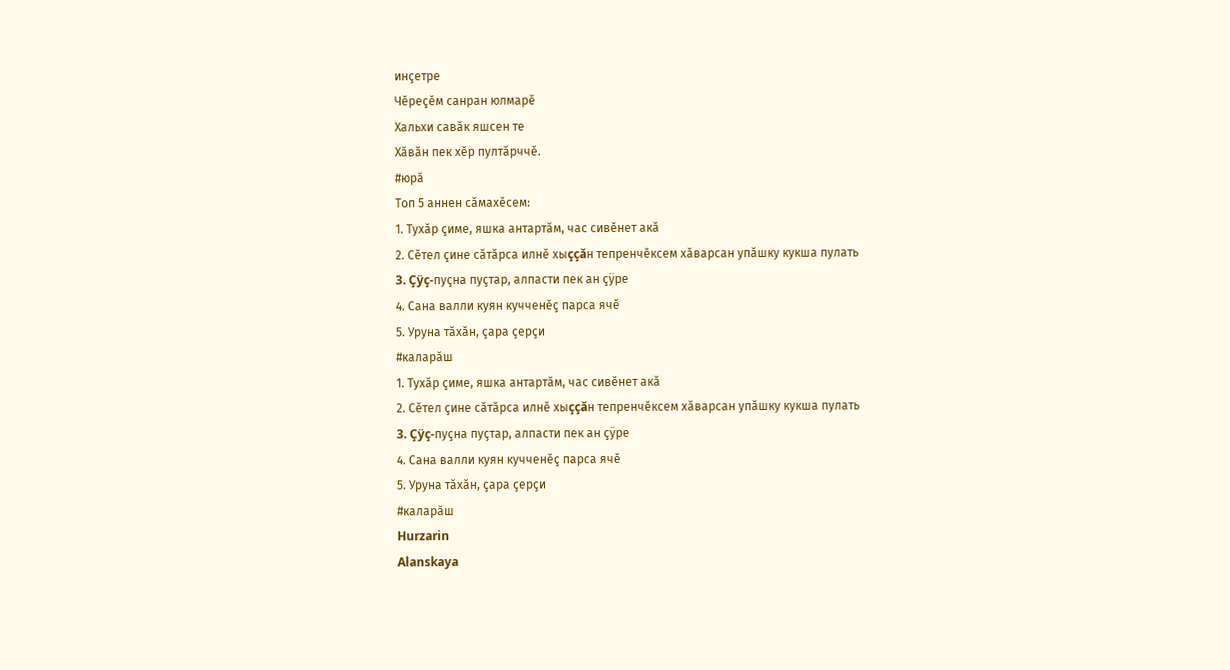инçетре
Чĕреçĕм санран юлмарĕ
Хальхи савăк яшсен те
Хăвăн пек хĕр пултăрччĕ.
#юрӑ
Топ 5 аннен сăмахĕсем:
1. Тухăр çиме, яшка антартăм, час сивĕнет акă
2. Сĕтел çине сăтăрса илнĕ хыççăн тепренчĕксем хăварсан упăшку кукша пулать
3. Çÿç-пуçна пуçтар, алпасти пек ан çÿре
4. Сана валли куян кучченĕç парса ячĕ
5. Уруна тăхăн, çара çерçи
#каларӑш
1. Тухăр çиме, яшка антартăм, час сивĕнет акă
2. Сĕтел çине сăтăрса илнĕ хыççăн тепренчĕксем хăварсан упăшку кукша пулать
3. Çÿç-пуçна пуçтар, алпасти пек ан çÿре
4. Сана валли куян кучченĕç парса ячĕ
5. Уруна тăхăн, çара çерçи
#каларӑш
Hurzarin
Alanskaya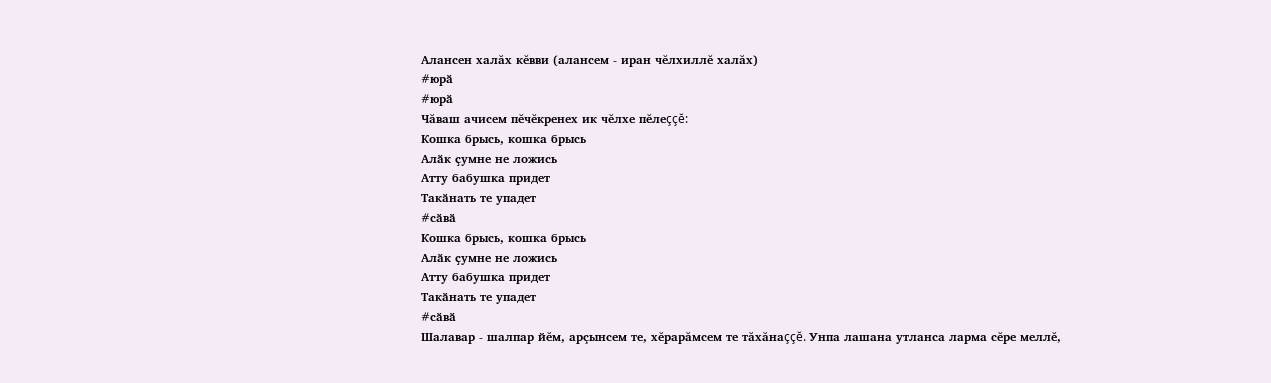Алансен халăх кĕвви (алансем - иран чĕлхиллĕ халăх)
#юрӑ
#юрӑ
Чăваш ачисем пĕчĕкренех ик чĕлхе пĕлеççĕ:
Кошка брысь, кошка брысь
Алӑк ҫумне не ложись
Атту бабушка придет
Такӑнать те упадет
#сӑвӑ
Кошка брысь, кошка брысь
Алӑк ҫумне не ложись
Атту бабушка придет
Такӑнать те упадет
#сӑвӑ
Шалавар - шалпар йĕм, арçынсем те, хĕрарăмсем те тăхăнаççĕ. Унпа лашана утланса ларма сĕре меллĕ,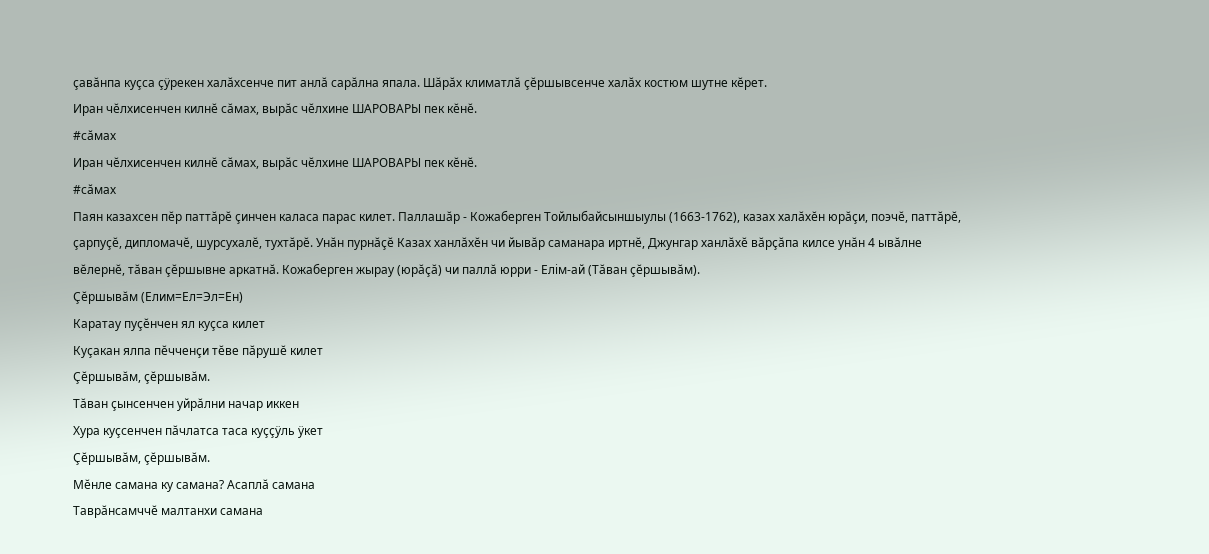çавăнпа куçса çÿрекен халăхсенче пит анлă сарăлна япала. Шăрăх климатлă çĕршывсенче халăх костюм шутне кĕрет.
Иран чĕлхисенчен килнĕ сăмах, вырăс чĕлхине ШАРОВАРЫ пек кĕнĕ.
#сӑмах
Иран чĕлхисенчен килнĕ сăмах, вырăс чĕлхине ШАРОВАРЫ пек кĕнĕ.
#сӑмах
Паян казахсен пĕр паттăрĕ çинчен каласа парас килет. Паллашăр - Кожаберген Тойлыбайсыншыулы (1663-1762), казах халăхĕн юрăçи, поэчĕ, паттăрĕ, çарпуçĕ, дипломачĕ, шурсухалĕ, тухтăрĕ. Унăн пурнăçĕ Казах ханлăхĕн чи йывăр саманара иртнĕ, Джунгар ханлăхĕ вăрçăпа килсе унăн 4 ывăлне вĕлернĕ, тăван çĕршывне аркатнă. Кожаберген жырау (юрăçă) чи паллă юрри - Елiм-ай (Тăван çĕршывăм).
Çĕршывăм (Елим=Ел=Эл=Ен)
Каратау пуçĕнчен ял куçса килет
Куçакан ялпа пĕчченçи тĕве пăрушĕ килет
Çĕршывăм, çĕршывăм.
Тăван çынсенчен уйрăлни начар иккен
Хура куçсенчен пăчлатса таса куççÿль ÿкет
Çĕршывăм, çĕршывăм.
Мĕнле самана ку самана? Асаплă самана
Таврăнсамччĕ малтанхи самана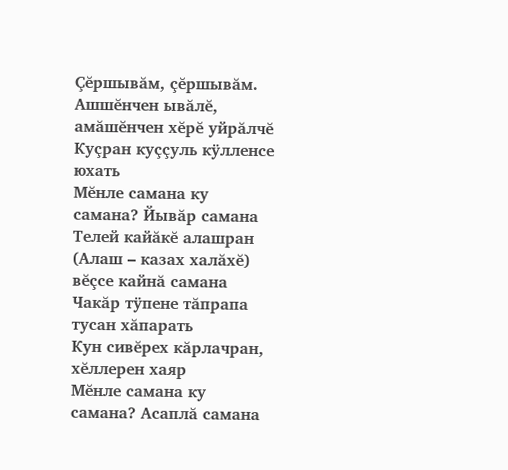Çĕршывăм, çĕршывăм.
Ашшĕнчен ывăлĕ, амăшĕнчен хĕрĕ уйрăлчĕ
Куçран куççуль кÿлленсе юхать
Мĕнле самана ку самана? Йывăр самана
Телей кайăкĕ алашран (Алаш – казах халăхĕ) вĕçсе кайнă самана
Чакăр тÿпене тăпрапа тусан хăпарать
Кун сивĕрех кăрлачран, хĕллерен хаяр
Мĕнле самана ку самана? Асаплă самана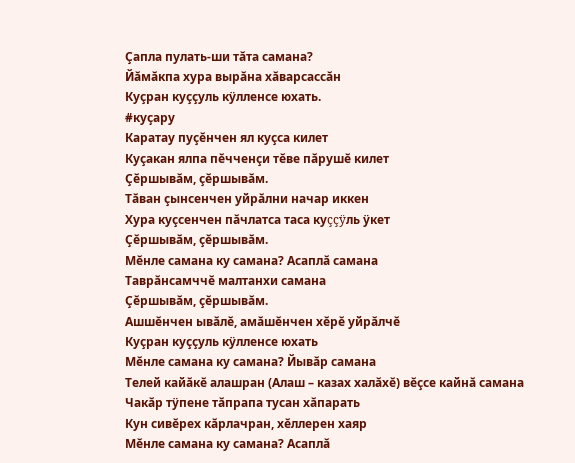Çапла пулать-ши тăта самана?
Йăмăкпа хура вырăна хăварсассăн
Куçран куççуль кÿлленсе юхать.
#куҫару
Каратау пуçĕнчен ял куçса килет
Куçакан ялпа пĕчченçи тĕве пăрушĕ килет
Çĕршывăм, çĕршывăм.
Тăван çынсенчен уйрăлни начар иккен
Хура куçсенчен пăчлатса таса куççÿль ÿкет
Çĕршывăм, çĕршывăм.
Мĕнле самана ку самана? Асаплă самана
Таврăнсамччĕ малтанхи самана
Çĕршывăм, çĕршывăм.
Ашшĕнчен ывăлĕ, амăшĕнчен хĕрĕ уйрăлчĕ
Куçран куççуль кÿлленсе юхать
Мĕнле самана ку самана? Йывăр самана
Телей кайăкĕ алашран (Алаш – казах халăхĕ) вĕçсе кайнă самана
Чакăр тÿпене тăпрапа тусан хăпарать
Кун сивĕрех кăрлачран, хĕллерен хаяр
Мĕнле самана ку самана? Асаплă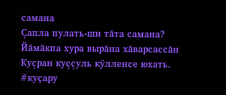самана
Çапла пулать-ши тăта самана?
Йăмăкпа хура вырăна хăварсассăн
Куçран куççуль кÿлленсе юхать.
#куҫару